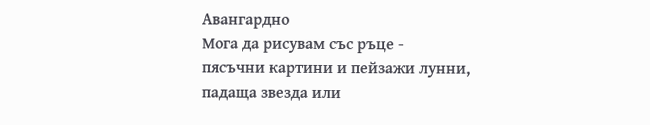Авангардно
Мога да рисувам със ръце -
пясъчни картини и пейзажи лунни,
падаща звезда или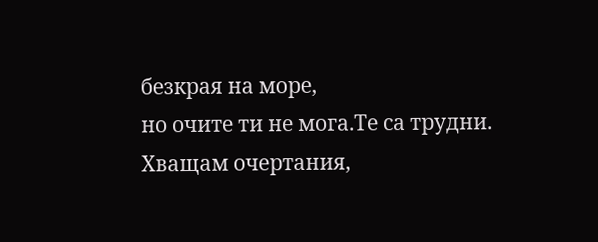безкрая на море,
но очите ти не мога.Те са трудни.
Хващам очертания,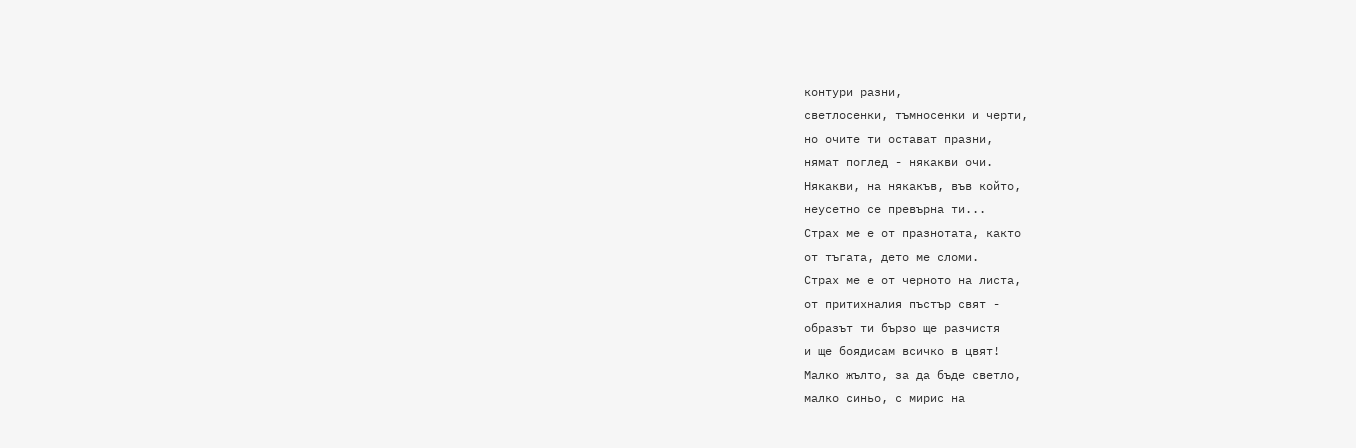контури разни,
светлосенки, тъмносенки и черти,
но очите ти остават празни,
нямат поглед - някакви очи.
Някакви, на някакъв, във който,
неусетно се превърна ти...
Страх ме е от празнотата, както
от тъгата, дето ме сломи.
Страх ме е от черното на листа,
от притихналия пъстър свят -
образът ти бързо ще разчистя
и ще боядисам всичко в цвят!
Малко жълто, за да бъде светло,
малко синьо, с мирис на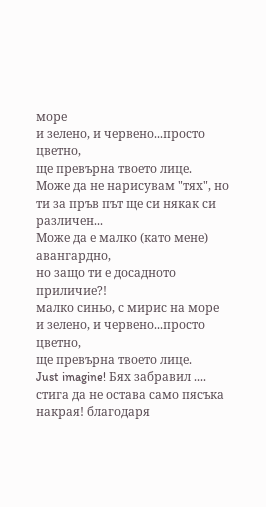море
и зелено, и червено...просто цветно,
ще превърна твоето лице.
Може да не нарисувам "тях", но
ти за пръв път ще си някак си различен...
Може да е малко (като мене) авангардно,
но защо ти е досадното приличие?!
малко синьо, с мирис на море
и зелено, и червено...просто цветно,
ще превърна твоето лице.
Just imagine! Бях забравил .... стига да не остава само пясъка накрая! благодаря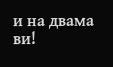и на двама ви!